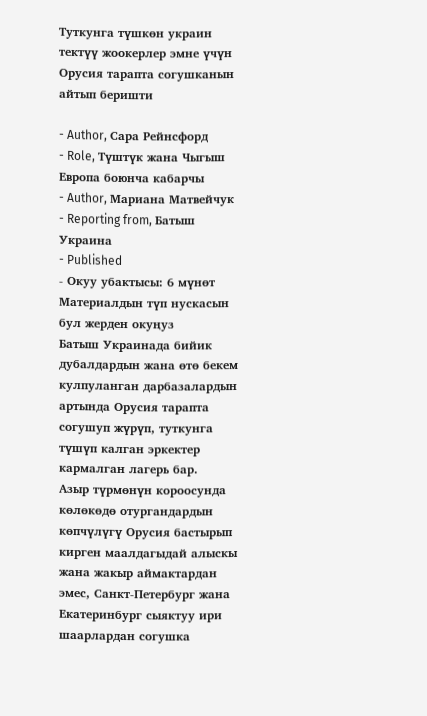Туткунга түшкөн украин тектүү жоокерлер эмне үчүн Орусия тарапта согушканын айтып беришти

- Author, Сара Рейнсфорд
- Role, Түштүк жана Чыгыш Европа боюнча кабарчы
- Author, Мариана Матвейчук
- Reporting from, Батыш Украина
- Published
- Окуу убактысы: 6 мүнөт
Материалдын түп нускасын бул жерден окуңуз
Батыш Украинада бийик дубалдардын жана өтө бекем кулпуланган дарбазалардын артында Орусия тарапта согушуп жүрүп, туткунга түшүп калган эркектер кармалган лагерь бар.
Азыр түрмөнүн короосунда көлөкөдө отургандардын көпчүлүгү Орусия бастырып кирген маалдагыдай алыскы жана жакыр аймактардан эмес, Санкт-Петербург жана Екатеринбург сыяктуу ири шаарлардан согушка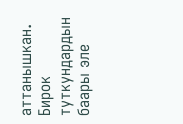аттанышкан.
Бирок туткундардын баары эле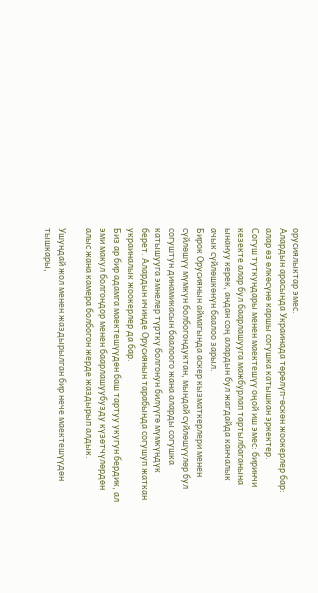орусиялыктар эмес.
Алардын арасында Украинада төрөлүп-өскөн жоокерлер бар: алар өз өлкөсүнө каршы согушка катышкан эркектер.
Согуш туткундары менен маектешүү оңой иш эмес: биринчи кезекте алар бул баарлашууга мажбурлап тартылбаганына ынануу керек, андан соң алардын бул жагдайда канчалык ачык сүйлөшкөнүн баалоо зарыл.
Бирок Орусиянын аймагында аскер кызматкерлери менен сүйлөшүү мүмкүн болбогондуктан, мындай сүйлөшүүлөр бул согуштун динамикасын баалоого жана аларды согушка катышууга эмнелер түрткү болгонун билүүгө мүмкүндүк берет. Алардын ичинде Орусиянын тарабында согушуп жаткан украиналык жоокерлер да бар.
Биз ар бир адамга маектешүүдөн баш тартуу укугун бердик, ал эми макул болгондор менен баарлашуубузду күзөтчүлөрдөн алыс жана камера болбогон жерде жаздырып алдык.

Ушундай жол менен жаздырылган бир нече маектешүүдөн тышкары,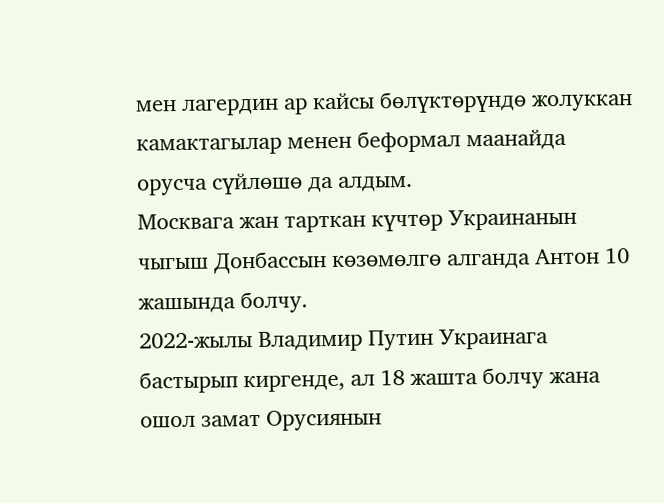мен лагердин ар кайсы бөлүктөрүндө жолуккан камактагылар менен беформал маанайда орусча сүйлөшө да алдым.
Москвага жан тарткан күчтөр Украинанын чыгыш Донбассын көзөмөлгө алганда Антон 10 жашында болчу.
2022-жылы Владимир Путин Украинага бастырып киргенде, ал 18 жашта болчу жана ошол замат Орусиянын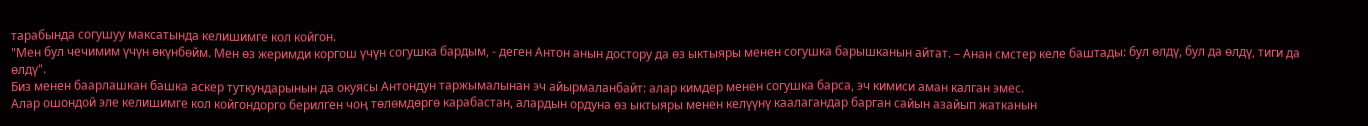тарабында согушуу максатында келишимге кол койгон.
"Мен бул чечимим үчүн өкүнбөйм. Мен өз жеримди коргош үчүн согушка бардым, - деген Антон анын достору да өз ыктыяры менен согушка барышканын айтат. – Анан смстер келе баштады: бул өлдү, бул да өлдү, тиги да өлдү".
Биз менен баарлашкан башка аскер туткундарынын да окуясы Антондун таржымалынан эч айырмаланбайт: алар кимдер менен согушка барса, эч кимиси аман калган эмес.
Алар ошондой эле келишимге кол койгондорго берилген чоң төлөмдөргө карабастан, алардын ордуна өз ыктыяры менен келүүнү каалагандар барган сайын азайып жатканын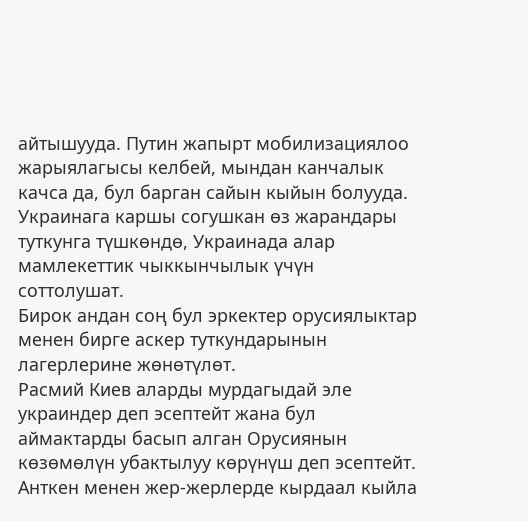айтышууда. Путин жапырт мобилизациялоо жарыялагысы келбей, мындан канчалык качса да, бул барган сайын кыйын болууда.
Украинага каршы согушкан өз жарандары туткунга түшкөндө, Украинада алар мамлекеттик чыккынчылык үчүн соттолушат.
Бирок андан соң бул эркектер орусиялыктар менен бирге аскер туткундарынын лагерлерине жөнөтүлөт.
Расмий Киев аларды мурдагыдай эле украиндер деп эсептейт жана бул аймактарды басып алган Орусиянын көзөмөлүн убактылуу көрүнүш деп эсептейт. Анткен менен жер-жерлерде кырдаал кыйла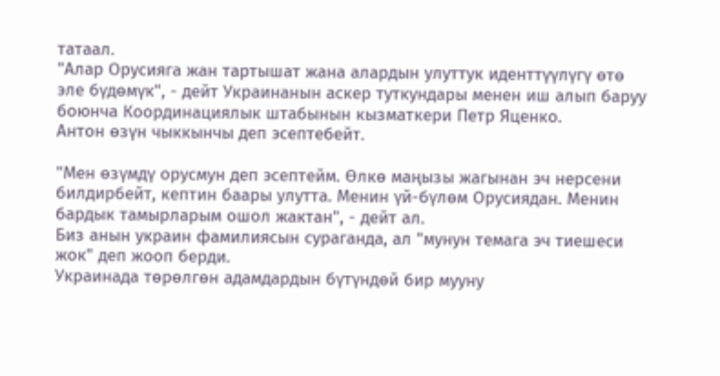татаал.
"Алар Орусияга жан тартышат жана алардын улуттук иденттүүлүгү өтө эле бүдөмүк", - дейт Украинанын аскер туткундары менен иш алып баруу боюнча Координациялык штабынын кызматкери Петр Яценко.
Антон өзүн чыккынчы деп эсептебейт.

"Мен өзүмдү орусмун деп эсептейм. Өлкө маңызы жагынан эч нерсени билдирбейт, кептин баары улутта. Менин үй-бүлөм Орусиядан. Менин бардык тамырларым ошол жактан", - дейт ал.
Биз анын украин фамилиясын сураганда, ал "мунун темага эч тиешеси жок" деп жооп берди.
Украинада төрөлгөн адамдардын бүтүндөй бир мууну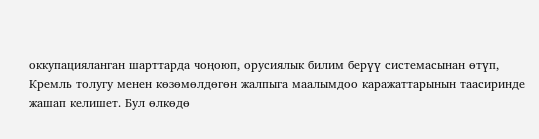оккупацияланган шарттарда чоңоюп, орусиялык билим берүү системасынан өтүп, Кремль толугу менен көзөмөлдөгөн жалпыга маалымдоо каражаттарынын таасиринде жашап келишет. Бул өлкөдө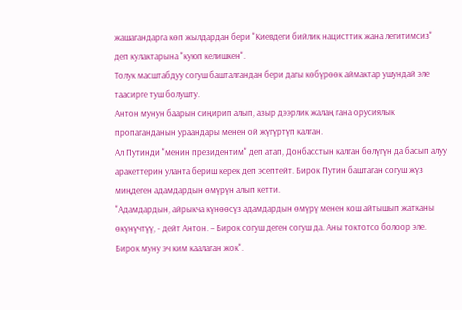жашагандарга көп жылдардан бери "Киевдеги бийлик нацисттик жана легитимсиз" деп кулактарына "куюп келишкен".
Толук масштабдуу согуш башталгандан бери дагы көбүрөөк аймактар ушундай эле таасирге туш болушту.
Антон мунун баарын сиңирип алып, азыр дээрлик жалаң гана орусиялык пропаганданын ураандары менен ой жүгүртүп калган.
Ал Путинди "менин президентим" деп атап, Донбасстын калган бөлүгүн да басып алуу аракеттерин уланта бериш керек деп эсептейт. Бирок Путин баштаган согуш жүз миңдеген адамдардын өмүрүн алып кетти.
"Адамдардын, айрыкча күнөөсүз адамдардын өмүрү менен кош айтышып жатканы өкүнүчтүү, - дейт Антон. – Бирок согуш деген согуш да. Аны токтотсо болоор эле. Бирок муну эч ким каалаган жок".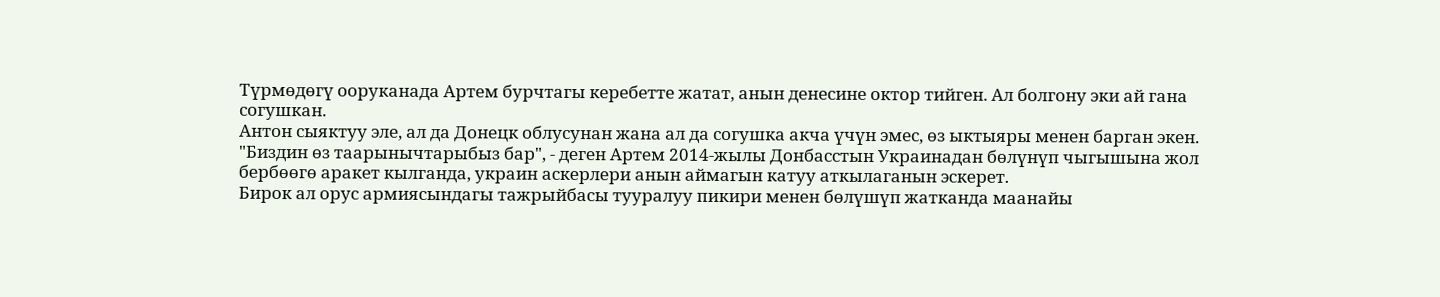Түрмөдөгү ооруканада Артем бурчтагы керебетте жатат, анын денесине октор тийген. Ал болгону эки ай гана согушкан.
Антон сыяктуу эле, ал да Донецк облусунан жана ал да согушка акча үчүн эмес, өз ыктыяры менен барган экен.
"Биздин өз таарынычтарыбыз бар", - деген Артем 2014-жылы Донбасстын Украинадан бөлүнүп чыгышына жол бербөөгө аракет кылганда, украин аскерлери анын аймагын катуу аткылаганын эскерет.
Бирок ал орус армиясындагы тажрыйбасы тууралуу пикири менен бөлүшүп жатканда маанайы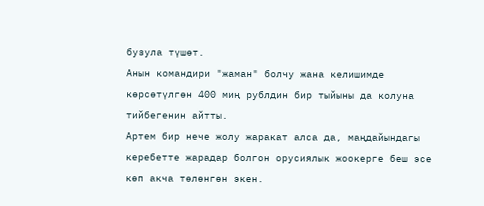бузула түшөт.
Анын командири "жаман" болчу жана келишимде көрсөтүлгөн 400 миң рублдин бир тыйыны да колуна тийбегенин айтты.
Артем бир нече жолу жаракат алса да, маңдайындагы керебетте жарадар болгон орусиялык жоокерге беш эсе көп акча төлөнгөн экен.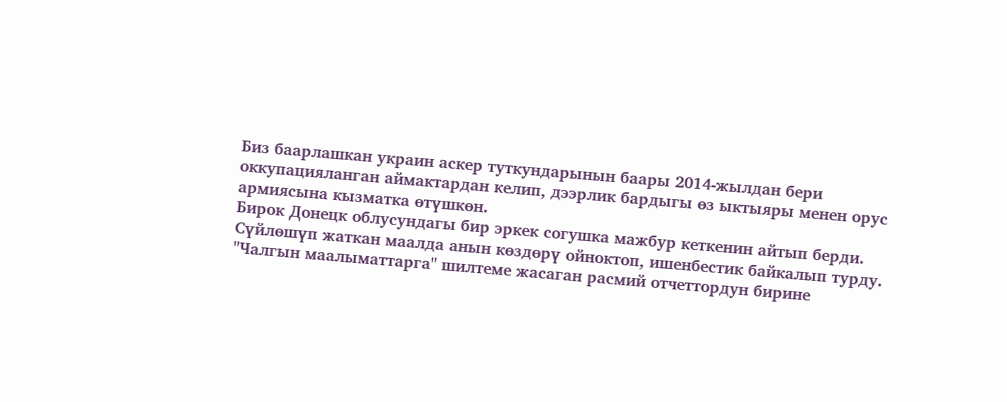Биз баарлашкан украин аскер туткундарынын баары 2014-жылдан бери оккупацияланган аймактардан келип, дээрлик бардыгы өз ыктыяры менен орус армиясына кызматка өтүшкөн.
Бирок Донецк облусундагы бир эркек согушка мажбур кеткенин айтып берди.
Сүйлөшүп жаткан маалда анын көздөрү ойноктоп, ишенбестик байкалып турду.
"Чалгын маалыматтарга" шилтеме жасаган расмий отчеттордун бирине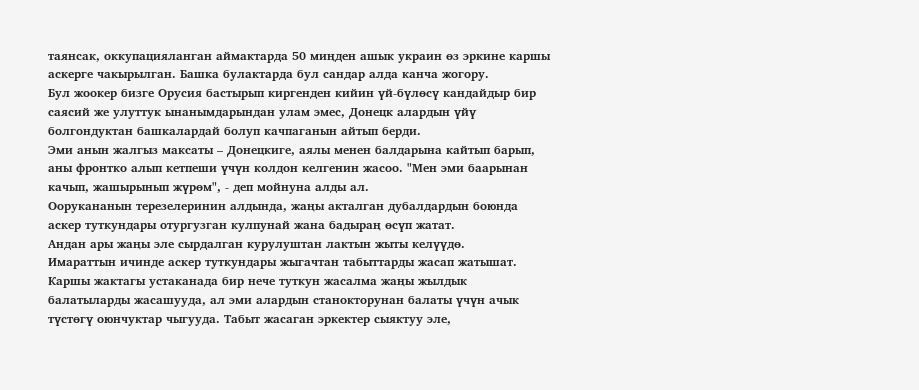таянсак, оккупацияланган аймактарда 50 миңден ашык украин өз эркине каршы аскерге чакырылган. Башка булактарда бул сандар алда канча жогору.
Бул жоокер бизге Орусия бастырып киргенден кийин үй-бүлөсү кандайдыр бир саясий же улуттук ынанымдарындан улам эмес, Донецк алардын үйү болгондуктан башкалардай болуп качпаганын айтып берди.
Эми анын жалгыз максаты – Донецкиге, аялы менен балдарына кайтып барып, аны фронтко алып кетпеши үчүн колдон келгенин жасоо. "Мен эми баарынан качып, жашырынып жүрөм", - деп мойнуна алды ал.
Оорукананын терезелеринин алдында, жаңы акталган дубалдардын боюнда аскер туткундары отургузган кулпунай жана бадыраң өсүп жатат.
Андан ары жаңы эле сырдалган курулуштан лактын жыты келүүдө.
Имараттын ичинде аскер туткундары жыгачтан табыттарды жасап жатышат.
Каршы жактагы устаканада бир нече туткун жасалма жаңы жылдык балатыларды жасашууда, ал эми алардын станокторунан балаты үчүн ачык түстөгү оюнчуктар чыгууда. Табыт жасаган эркектер сыяктуу эле,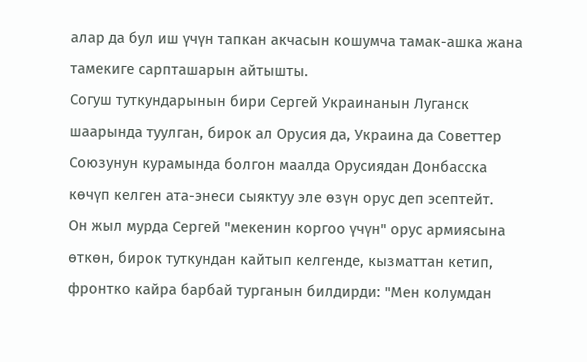алар да бул иш үчүн тапкан акчасын кошумча тамак-ашка жана тамекиге сарпташарын айтышты.
Согуш туткундарынын бири Сергей Украинанын Луганск шаарында туулган, бирок ал Орусия да, Украина да Советтер Союзунун курамында болгон маалда Орусиядан Донбасска көчүп келген ата-энеси сыяктуу эле өзүн орус деп эсептейт.
Он жыл мурда Сергей "мекенин коргоо үчүн" орус армиясына өткөн, бирок туткундан кайтып келгенде, кызматтан кетип, фронтко кайра барбай турганын билдирди: "Мен колумдан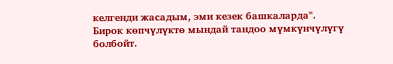келгенди жасадым, эми кезек башкаларда".
Бирок көпчүлүктө мындай тандоо мүмкүнчүлүгү болбойт.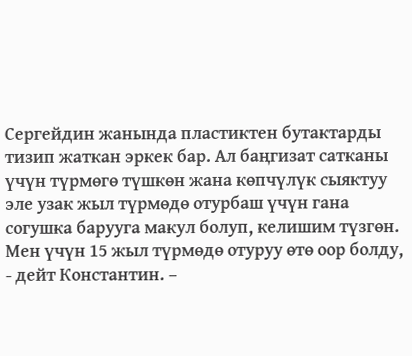Сергейдин жанында пластиктен бутактарды тизип жаткан эркек бар. Ал баңгизат сатканы үчүн түрмөгө түшкөн жана көпчүлүк сыяктуу эле узак жыл түрмөдө отурбаш үчүн гана согушка барууга макул болуп, келишим түзгөн.
Мен үчүн 15 жыл түрмөдө отуруу өтө оор болду, - дейт Константин. –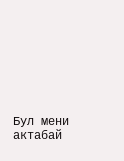Бул мени актабай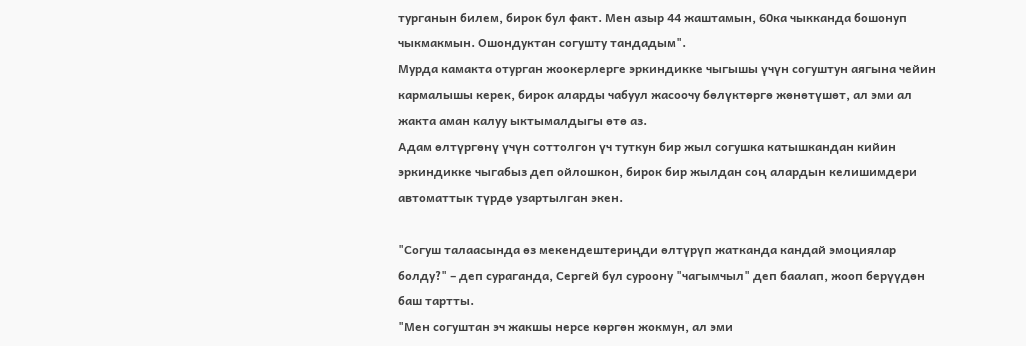турганын билем, бирок бул факт. Мен азыр 44 жаштамын, 60ка чыкканда бошонуп чыкмакмын. Ошондуктан согушту тандадым".
Мурда камакта отурган жоокерлерге эркиндикке чыгышы үчүн согуштун аягына чейин кармалышы керек, бирок аларды чабуул жасоочу бөлүктөргө жөнөтүшөт, ал эми ал жакта аман калуу ыктымалдыгы өтө аз.
Адам өлтүргөнү үчүн соттолгон үч туткун бир жыл согушка катышкандан кийин эркиндикке чыгабыз деп ойлошкон, бирок бир жылдан соң алардын келишимдери автоматтык түрдө узартылган экен.

"Согуш талаасында өз мекендештериңди өлтүрүп жатканда кандай эмоциялар болду?" – деп сураганда, Сергей бул суроону "чагымчыл" деп баалап, жооп берүүдөн баш тартты.
"Мен согуштан эч жакшы нерсе көргөн жокмун, ал эми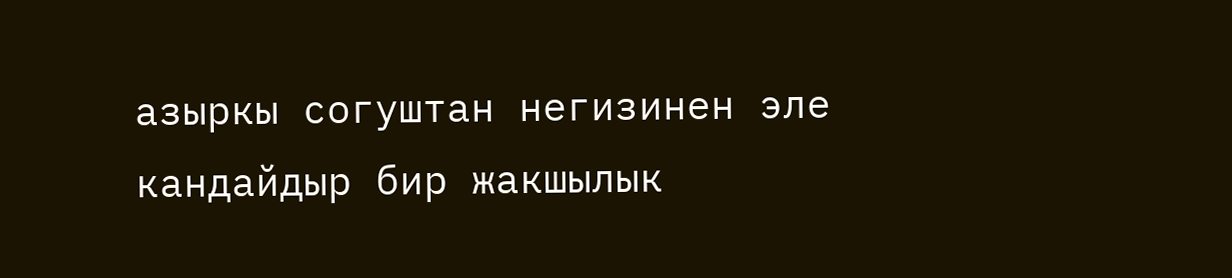азыркы согуштан негизинен эле кандайдыр бир жакшылык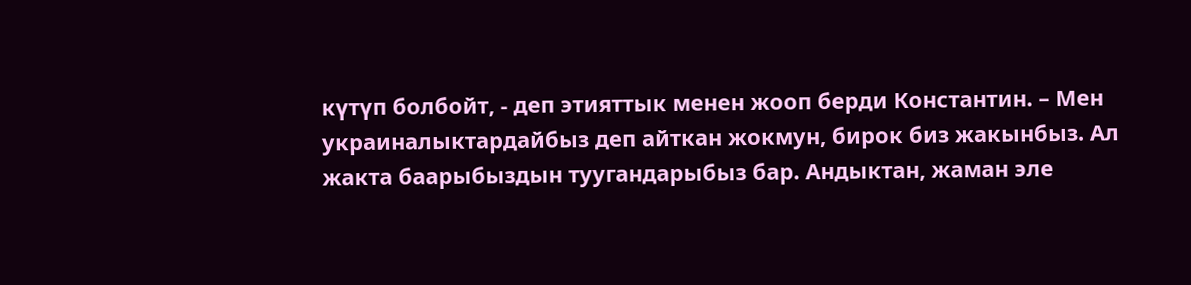күтүп болбойт, - деп этияттык менен жооп берди Константин. – Мен украиналыктардайбыз деп айткан жокмун, бирок биз жакынбыз. Ал жакта баарыбыздын туугандарыбыз бар. Андыктан, жаман эле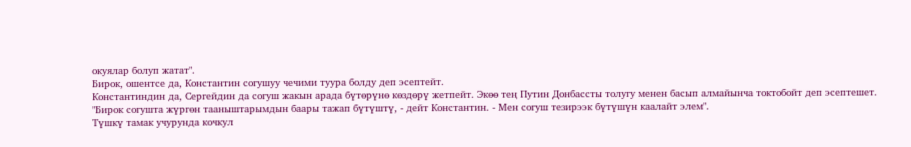окуялар болуп жатат".
Бирок, ошентсе да, Константин согушуу чечими туура болду деп эсептейт.
Константиндин да, Сергейдин да согуш жакын арада бүтөрүнө көздөрү жетпейт. Экөө тең Путин Донбассты толугу менен басып алмайынча токтобойт деп эсептешет.
"Бирок согушта жүргөн тааныштарымдын баары тажап бүтүштү, - дейт Константин. - Мен согуш тезирээк бүтүшүн каалайт элем".
Түшкү тамак учурунда кочкул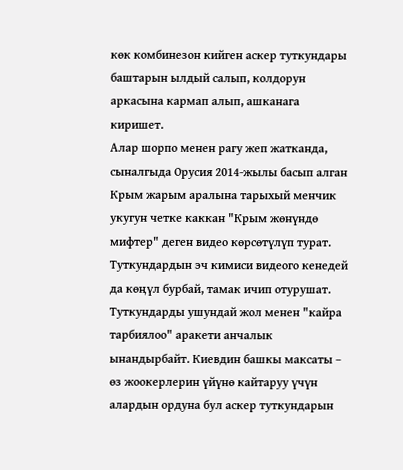көк комбинезон кийген аскер туткундары баштарын ылдый салып, колдорун аркасына кармап алып, ашканага киришет.
Алар шорпо менен рагу жеп жатканда, сыналгыда Орусия 2014-жылы басып алган Крым жарым аралына тарыхый менчик укугун четке каккан "Крым жөнүндө мифтер" деген видео көрсөтүлүп турат.
Туткундардын эч кимиси видеого кенедей да көңүл бурбай, тамак ичип отурушат.
Туткундарды ушундай жол менен "кайра тарбиялоо" аракети анчалык ынандырбайт. Киевдин башкы максаты – өз жоокерлерин үйүнө кайтаруу үчүн алардын ордуна бул аскер туткундарын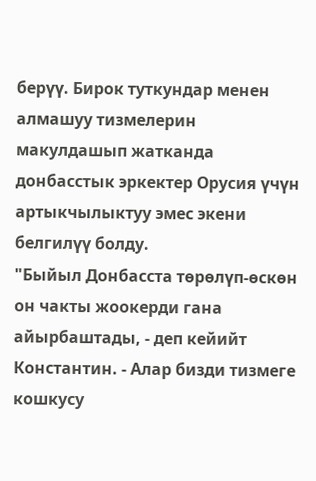берүү. Бирок туткундар менен алмашуу тизмелерин макулдашып жатканда донбасстык эркектер Орусия үчүн артыкчылыктуу эмес экени белгилүү болду.
"Быйыл Донбасста төрөлүп-өскөн он чакты жоокерди гана айырбаштады, - деп кейийт Константин. - Алар бизди тизмеге кошкусу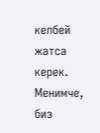келбей жатса керек. Менимче, биз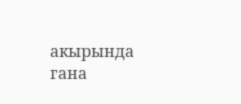акырында гана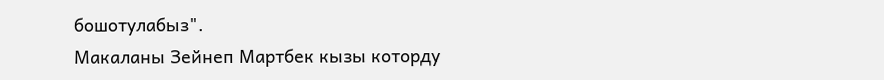бошотулабыз".
Макаланы Зейнеп Мартбек кызы которду